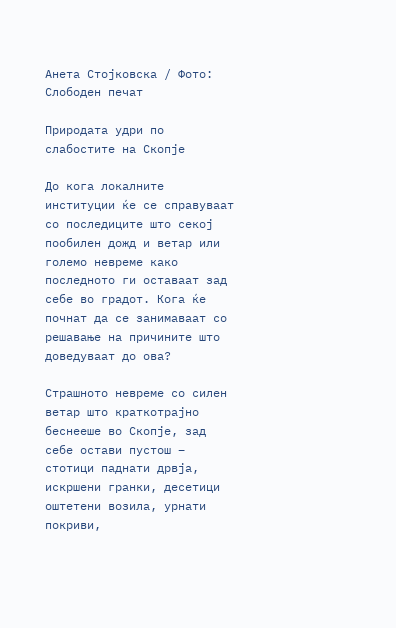Анета Стојковска / Фото: Слободен печат

Природата удри по слабостите на Скопје

До кога локалните институции ќе се справуваат со последиците што секој пообилен дожд и ветар или големо невреме како последното ги оставаат зад себе во градот. Кога ќе почнат да се занимаваат со решавање на причините што доведуваат до ова?

Страшното невреме со силен ветар што краткотрајно беснееше во Скопје, зад себе остави пустош – стотици паднати дрвја, искршени гранки, десетици оштетени возила, урнати покриви,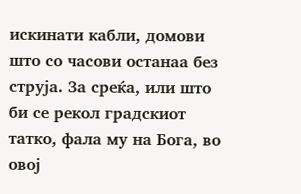искинати кабли, домови што со часови останаа без струја. За среќа, или што би се рекол градскиот татко, фала му на Бога, во овој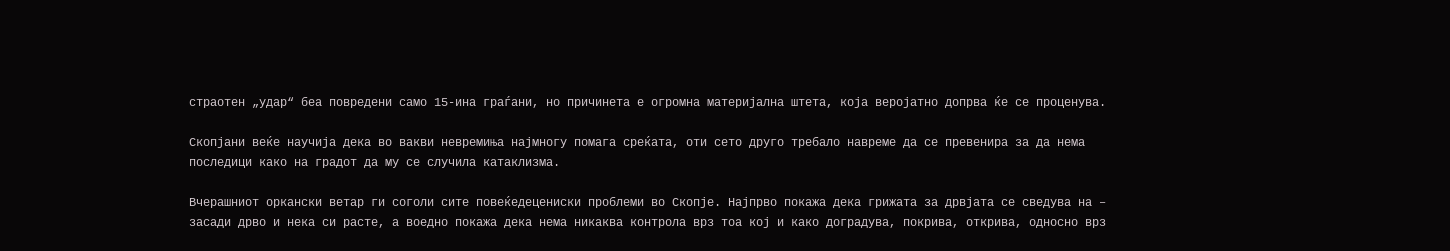страотен „удар“ беа повредени само 15-ина граѓани, но причинета е огромна материјална штета, која веројатно допрва ќе се проценува.

Скопјани веќе научија дека во вакви невремиња најмногу помага среќата, оти сето друго требало навреме да се превенира за да нема последици како на градот да му се случила катаклизма.

Вчерашниот оркански ветар ги соголи сите повеќедецениски проблеми во Скопје. Најпрво покажа дека грижата за дрвјата се сведува на – засади дрво и нека си расте, а воедно покажа дека нема никаква контрола врз тоа кој и како доградува, покрива, открива, односно врз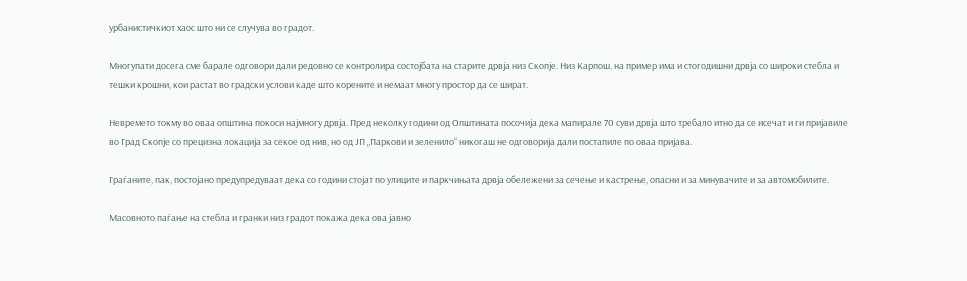урбанистичкиот хаос што ни се случува во градот.

Многупати досега сме барале одговори дали редовно се контролира состојбата на старите дрвја низ Скопје. Низ Карпош, на пример има и стогодишни дрвја со широки стебла и тешки крошни, кои растат во градски услови каде што корените и немаат многу простор да се шират.

Невремето токму во оваа општина покоси најмногу дрвја. Пред неколку години од Општината посочија дека мапирале 70 суви дрвја што требало итно да се исечат и ги пријавиле во Град Скопје со прецизна локација за секое од нив, но од ЈП „Паркови и зеленило“ никогаш не одговорија дали постапиле по оваа пријава.

Граѓаните, пак, постојано предупредуваат дека со години стојат по улиците и паркчињата дрвја обележени за сечење и кастрење, опасни и за минувачите и за автомобилите.

Масовното паѓање на стебла и гранки низ градот покажа дека ова јавно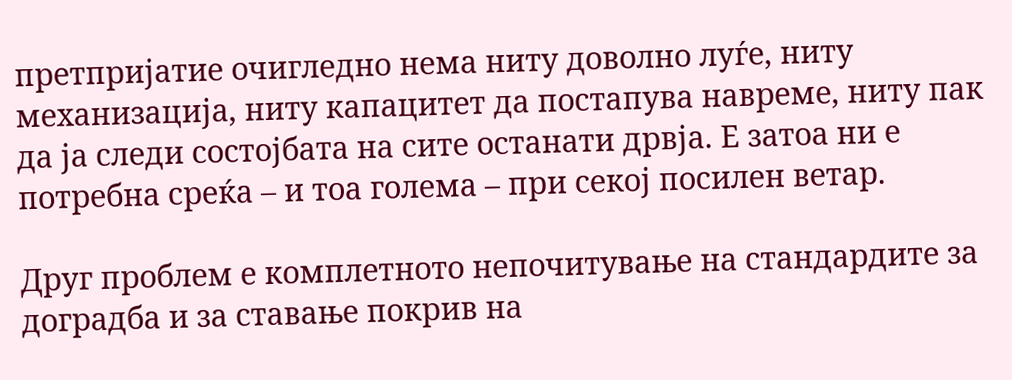претпријатие очигледно нема ниту доволно луѓе, ниту механизација, ниту капацитет да постапува навреме, ниту пак да ја следи состојбата на сите останати дрвја. Е затоа ни е потребна среќа – и тоа голема – при секој посилен ветар.

Друг проблем е комплетното непочитување на стандардите за доградба и за ставање покрив на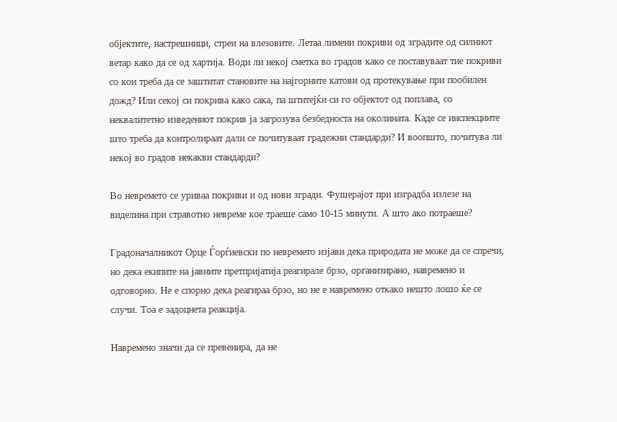објектите, настрешници, стреи на влезовите. Летаа лимени покриви од зградите од силниот ветар како да се од хартија. Води ли некој сметка во градов како се поставуваат тие покриви со кои треба да се заштитат становите на најгорните катови од протекување при пообилен дожд? Или секој си покрива како сака, па штитејќи си го објектот од поплава, со неквалитетно изведениот покрив ја загрозува безбедноста на околината. Каде се инспекциите што треба да контролираат дали се почитуваат градежни стандарди? И воопшто, почитува ли некој во градов некакви стандарди?

Во невремето се уриваа покриви и од нови згради. Фушерајот при изградба излезе на виделина при стравотно невреме кое траеше само 10-15 минути. А што ако потраеше?

Градоначалникот Орце Ѓорѓиевски по невремето изјави дека природата не може да се спречи, но дека екипите на јавните претпријатија реагирале брзо, организирано, навремено и одговорно. Не е спорно дека реагираа брзо, но не е навремено откако нешто лошо ќе се случи. Тоа е задоцнета реакција.

Навремено значи да се превенира, да не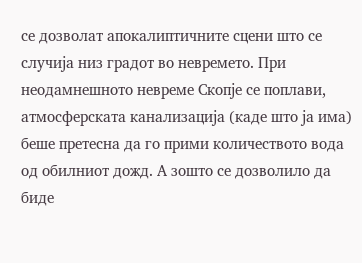се дозволат апокалиптичните сцени што се случија низ градот во невремето. При неодамнешното невреме Скопје се поплави, атмосферската канализација (каде што ја има) беше претесна да го прими количеството вода од обилниот дожд. А зошто се дозволило да биде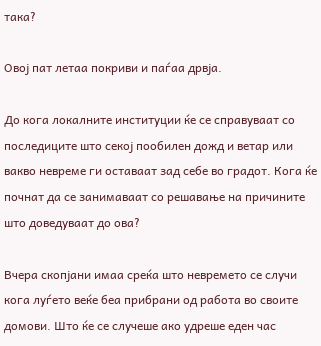така?

Овој пат летаа покриви и паѓаа дрвја.

До кога локалните институции ќе се справуваат со последиците што секој пообилен дожд и ветар или вакво невреме ги оставаат зад себе во градот. Кога ќе почнат да се занимаваат со решавање на причините што доведуваат до ова?

Вчера скопјани имаа среќа што невремето се случи кога луѓето веќе беа прибрани од работа во своите домови. Што ќе се случеше ако удреше еден час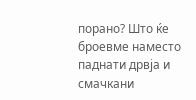порано? Што ќе броевме наместо паднати дрвја и смачкани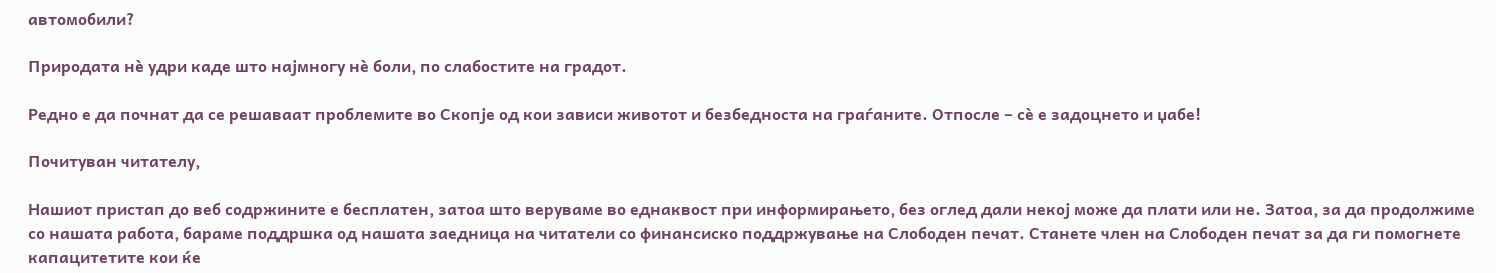автомобили?

Природата нѐ удри каде што најмногу нѐ боли, по слабостите на градот.

Редно е да почнат да се решаваат проблемите во Скопје од кои зависи животот и безбедноста на граѓаните. Отпосле – сѐ е задоцнето и џабе!

Почитуван читателу,

Нашиот пристап до веб содржините е бесплатен, затоа што веруваме во еднаквост при информирањето, без оглед дали некој може да плати или не. Затоа, за да продолжиме со нашата работа, бараме поддршка од нашата заедница на читатели со финансиско поддржување на Слободен печат. Станете член на Слободен печат за да ги помогнете капацитетите кои ќе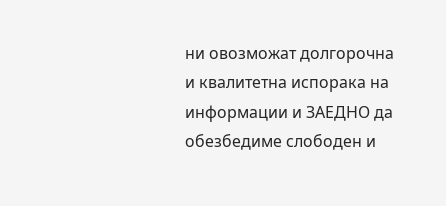ни овозможат долгорочна и квалитетна испорака на информации и ЗАЕДНО да обезбедиме слободен и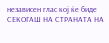независен глас кој ќе биде СЕКОГАШ НА СТРАНАТА НА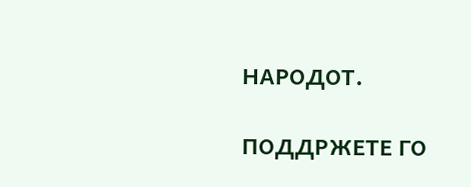НАРОДОТ.

ПОДДРЖЕТЕ ГО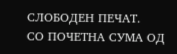СЛОБОДЕН ПЕЧАТ.
СО ПОЧЕТНА СУМА ОД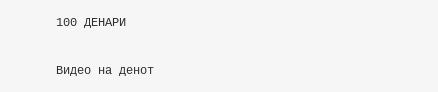100 ДЕНАРИ

Видео на денот